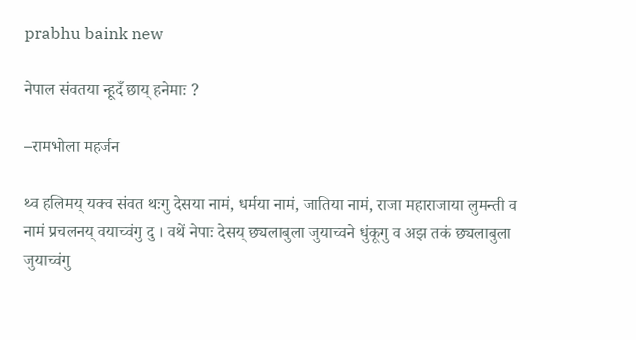prabhu baink new

नेपाल संवतया न्हूदँ छाय् हनेमाः ?

–रामभोला महर्जन

थ्व हलिमय् यक्व संवत थःगु देसया नामं, धर्मया नामं, जातिया नामं, राजा महाराजाया लुमन्ती व नामं प्रचलनय् वयाच्वंगु दु । वथें नेपाः देसय् छ्यलाबुला जुयाच्वने धुंकूगु व अझ तकं छ्यलाबुला जुयाच्वंगु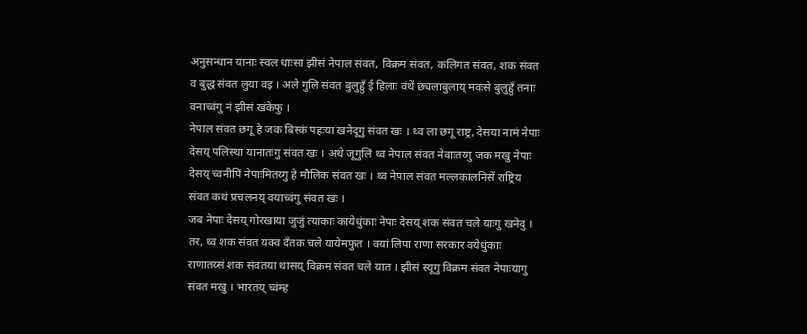अनुसन्धान यानाः स्वल धाःसा झीसं नेपाल संवत, विक्रम संवत, कलिगत संवत, शक संवत व बुद्ध संवत लुया वइ । अले गुलि संवत बुलुहुँ ई हिलाः वंथें छ्यलाबुलाय् मवःसे बुलुहुँ तनाः वनाच्वंगु नं झीसं खंकेफु ।
नेपाल संवत छगू हे जक बिस्कं पहःया खनेदूगु संवत खः । थ्व ला छगू राष्ट्र, देसया नामं नेपाः देसय् पलिस्था यानातःगु संवत खः । अथे जूगुलिं थ्व नेपाल संवत नेवाःतय्गु जक मखु नेपाः देसय् च्वनीपिं नेपाःमितय्गु हे मौलिक संवत खः । थ्व नेपाल संवत मल्लकालनिसें राष्ट्रिय संवत कथं प्रचलनय् वयाच्वंगु संवत खः ।
जब नेपाः देसय् गोरखाया जुजुं त्याकाः कायेधुंकाः नेपाः देसय् शक संवत चले याःगु खनेदु । तर, थ्व शक संवत यक्व दँतक चले यायेमफुत । वयां लिपा राणा सरकार वयेधुंकाः राणातय्सं शक संवतया थासय् विक्रम संवत चले यात । झीसं स्यूगु विक्रम संवत नेपाःयागु संवत मखु । भारतय् च्वंम्ह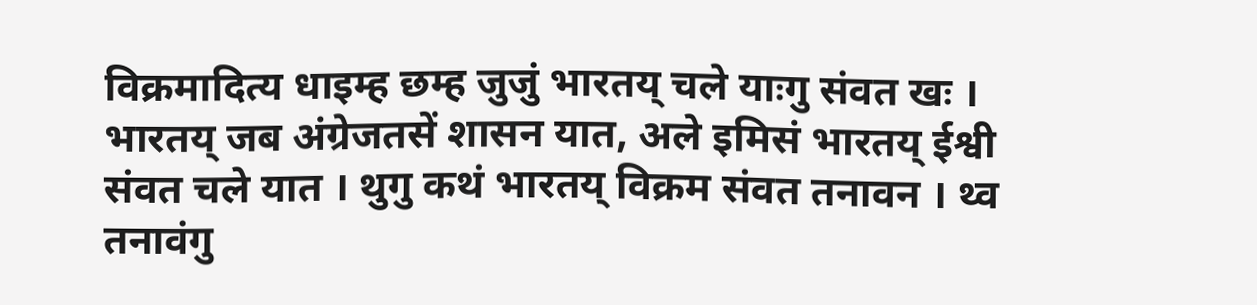विक्रमादित्य धाइम्ह छम्ह जुजुं भारतय् चले याःगु संवत खः । भारतय् जब अंग्रेजतसें शासन यात, अले इमिसं भारतय् ईश्वी संवत चले यात । थुगु कथं भारतय् विक्रम संवत तनावन । थ्व तनावंगु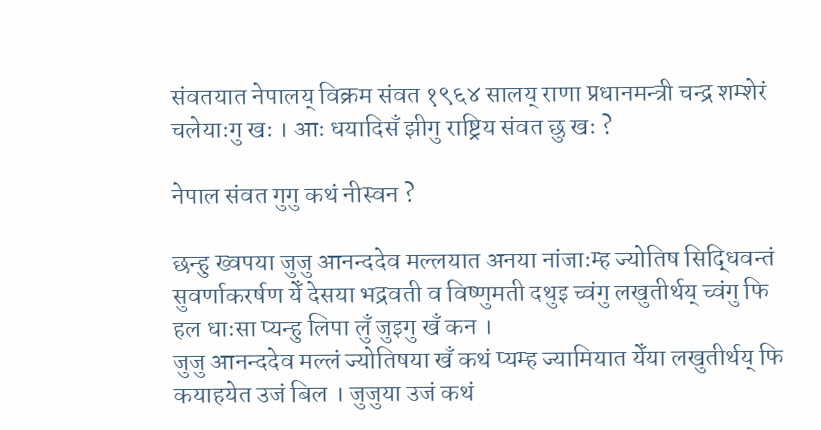संवतयात नेपालय् विक्रम संवत १९६४ सालय् राणा प्रधानमन्त्री चन्द्र शम्शेरं चलेयाःगु खः । आः धयादिसँ झीगु राष्ट्रिय संवत छु खः ?

नेपाल संवत गुगु कथं नीस्वन ?

छन्हु ख्वपया जुजु आनन्ददेव मल्लयात अनया नांजाःम्ह ज्योतिष सिद्धिवन्तं सुवर्णाकरर्षण येँ देसया भद्रवती व विष्णुमती दथुइ च्वंगु लखुतीर्थय् च्वंगु फि हल धाःसा प्यन्हु लिपा लुँ जुइगु खँ कन ।
जुजु आनन्ददेव मल्लं ज्योतिषया खँ कथं प्यम्ह ज्यामियात येँया लखुतीर्थय् फि कयाहयेत उजं बिल । जुजुया उजं कथं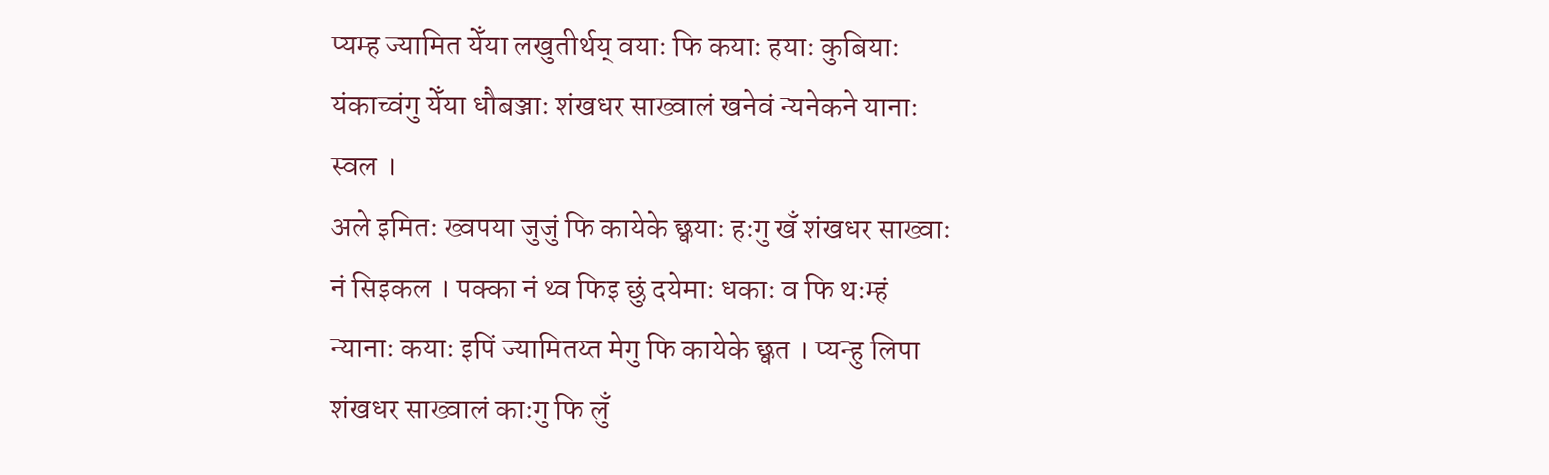प्यम्ह ज्यामित येँया लखुतीर्थय् वयाः फि कयाः हयाः कुबियाः यंकाच्वंगु येँया धौबञ्जाः शंखधर साख्वालं खनेवं न्यनेकने यानाः स्वल ।
अले इमितः ख्वपया जुजुं फि कायेके छ्वयाः हःगु खँ शंखधर साख्वाः नं सिइकल । पक्का नं थ्व फिइ छुं दयेमाः धकाः व फि थःम्हं न्यानाः कयाः इपिं ज्यामितय्त मेगु फि कायेके छ्वत । प्यन्हु लिपा शंखधर साख्वालं काःगु फि लुँ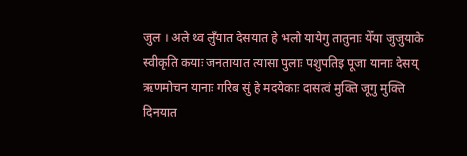जुल । अले थ्व लुँयात देसयात हे भलो यायेगु तातुनाः येँया जुजुयाके स्वीकृति कयाः जनतायात त्यासा पुलाः पशुपतिइ पूजा यानाः देसय् ऋणमोचन यानाः गरिब सुं हे मदयेकाः दासत्वं मुक्ति जूगु मुक्ति दिनयात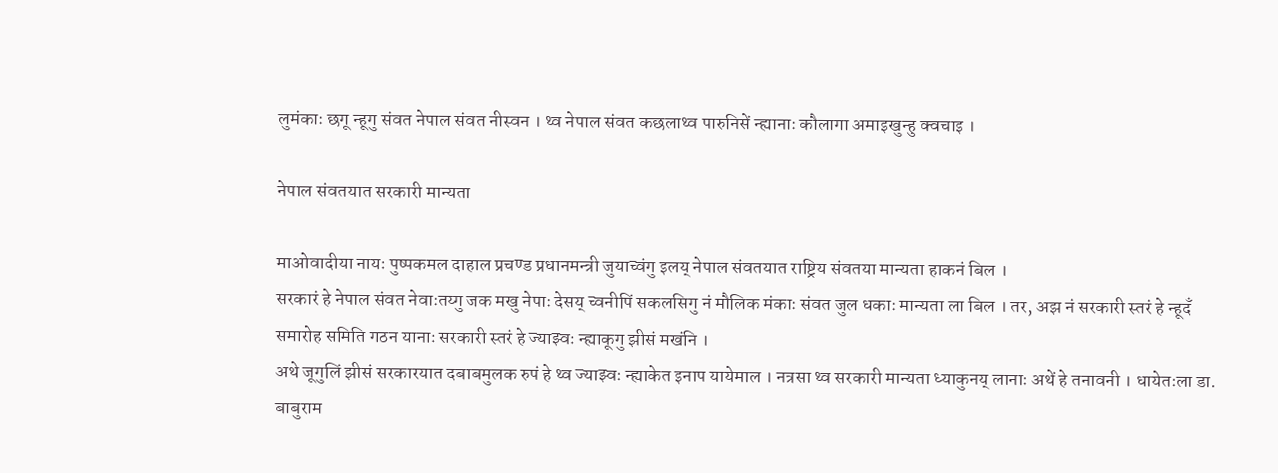लुमंकाः छगू न्हूगु संवत नेपाल संवत नीस्वन । थ्व नेपाल संवत कछलाथ्व पारुनिसें न्ह्यानाः कौलागा अमाइखुन्हु क्वचाइ ।

नेपाल संवतयात सरकारी मान्यता

माओवादीया नायः पुष्पकमल दाहाल प्रचण्ड प्रधानमन्त्री जुयाच्वंगु इलय् नेपाल संवतयात राष्ट्रिय संवतया मान्यता हाकनं बिल ।
सरकारं हे नेपाल संवत नेवाःतय्गु जक मखु नेपाः देसय् च्वनीपिं सकलसिगु नं मौलिक मंकाः संवत जुल धकाः मान्यता ला बिल । तर, अझ नं सरकारी स्तरं हे न्हूदँ समारोह समिति गठन यानाः सरकारी स्तरं हे ज्याझ्वः न्ह्याकूगु झीसं मखंनि ।
अथे जूगुलिं झीसं सरकारयात दबाबमुलक रुपं हे थ्व ज्याझ्वः न्ह्याकेत इनाप यायेमाल । नत्रसा थ्व सरकारी मान्यता ध्याकुनय् लानाः अथें हे तनावनी । धायेतःला डा. बाबुराम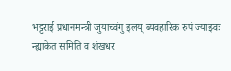भट्टराई प्रधानमन्त्री जुयाच्वंगु इलय् ब्यवहारिक रुपं ज्याझ्वः न्ह्याकेत समिति व शंखधर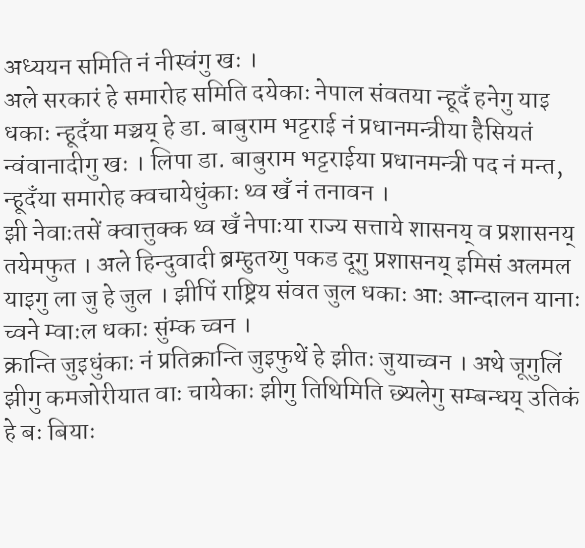अध्ययन समिति नं नीस्वंगु खः ।
अले सरकारं हे समारोह समिति दयेकाः नेपाल संवतया न्हूदँ हनेगु याइ धकाः न्हूदँया मञ्चय् हे डा. बाबुराम भट्टराई नं प्रधानमन्त्रीया हैसियतं न्वंवानादीगु खः । लिपा डा. बाबुराम भट्टराईया प्रधानमन्त्री पद नं मन्त, न्हूदँया समारोह क्वचायेधुंकाः थ्व खँ नं तनावन ।
झी नेवाःतसें क्वात्तुक्क थ्व खँ नेपाःया राज्य सत्ताये शासनय् व प्रशासनय् तयेमफुत । अले हिन्दुवादी ब्रम्हुतय्गु पकड दूगु प्रशासनय् इमिसं अलमल याइगु ला जु हे जुल । झीपिं राष्ट्रिय संवत जुल धकाः आः आन्दालन यानाः च्वने म्वाःल धकाः सुंम्क च्वन ।
क्रान्ति जुइधुंकाः नं प्रतिक्रान्ति जुइफुथें हे झीतः जुयाच्वन । अथे जूगुलिं झीगु कमजोरीयात वाः चायेकाः झीगु तिथिमिति छ्यलेगु सम्बन्धय् उतिकं हे बः बियाः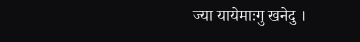ज्या यायेमाःगु खनेदु ।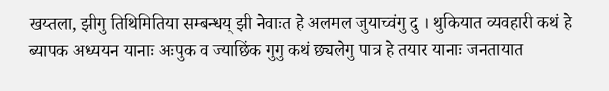खय्तला, झीगु तिथिमितिया सम्बन्धय् झी नेवाःत हे अलमल जुयाच्वंगु दु । थुकियात व्यवहारी कथं हे ब्यापक अध्ययन यानाः अःपुक व ज्याछिंक गुगु कथं छ्यलेगु पात्र हे तयार यानाः जनतायात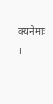क्यनेमाः ।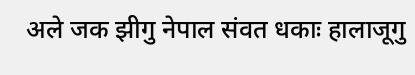अले जक झीगु नेपाल संवत धकाः हालाजूगु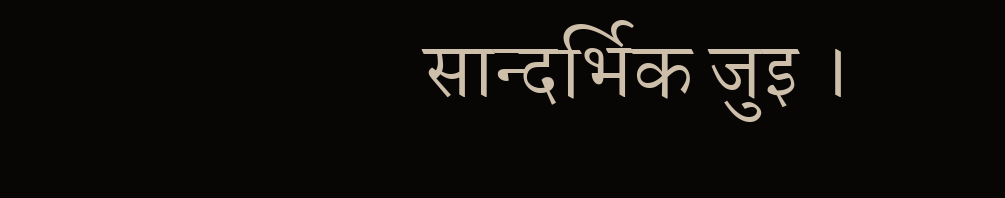सान्दर्भिक जुइ ।